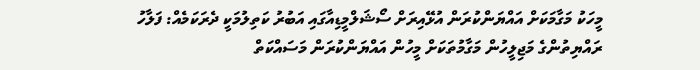މީހަކު މަގާމަކަށް އައްޔަންކުރަން އުޅޭއިރަށް ސޯޝަލްމީޑިއާގައި އަބުރު ކަތިލުމަކީ ދެރަކަމެއް: ފަލާހު
ރައްޔިތުންގެ މަޖިލީހުން މަގާމުތަކަށް މީހުން އައްޔަންކުރަން މަސައްކަތް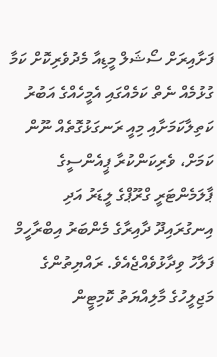ފަށާއިރަށް ސޯޝަލް މީޑިއާ މެދުވެރިކޮށް ކަމާ ގުޅުމެއް ނެތް ކަމެއްގައި އެމީހެއްގެ އަބުރު ކަތިލާކަމަށާއި މިއީ ރަނގަޅުގޮތެއް ނޫން ކަމަށް، ވެރިކަންކުރާ ޕީއެންސީގެ ޕާލަމެންޓަރީ ގްރޫޕްގެ ލީޑަރު އަދި އިނގުރައިދޫ ދާއިރާގެ މެންބަރު އިބްރާހީމް ފަލާހު ވިދާޅުވެއްޖެއެވެ. ރައްޔިތުންގެ މަޖިލީހުގެ މާލިއްޔަތު ކޮމިޓީން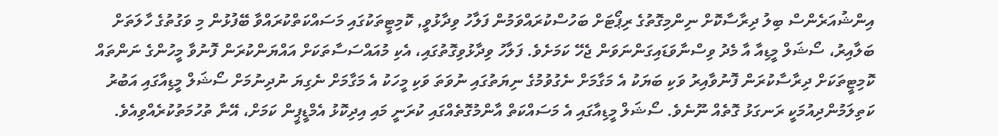އިންޝުއަރެންސް ބިލު ދިރާސާކޮށް ނިންމިގޮތުގެ ރިޕޯޓަށް ބަހުސްކުރައްވަމުން ފަލާހު ވިދާޅުވީ, ކޮމިޓީތަކުގައި މަސައްކަތްކުރައްވާ ބޭފުޅުން މި ވަގުތުގެ ހާލަތަށް ބަލާއިރު، ސޯޝަލް މީޑިއާ އާ މެދު ވިސްނާވަޑައިގަންނަވަން ޖެހޭ ކަމަށެވެ. ފަލާހު ވިދާޅުވިގޮތުގައި، އެކި މުއައްސަސާތަކަށް އައްޔަންކުރަން ފޮނުވާ މީހުންގެ ނަންތައް ކޮމިޓީތަކަށް ދިރާސާކުރަން ފޮނުވާއިރު ވަކި ބަޔަކު އެ މަގާމަށް ނެގުވުމުގެ ނިޔަތުގައި ނުވަތަ ވަކި މީހަކު އެ މަގާމަށް ނެގިޔަ ނުދިނުމަށް ސޯޝަލް މީޑިއާގައި އަބުރު ކަތިލަމުންދިއުމަކީ ރަނގަޅު ގޮތެއް ނޫނެވެ. ސޯޝަލް މީޑިއާގައި އެ މަސައްކަތް އާންމުގޮތެއްގައި ކުރަނީ މައި އިދިކޮޅު އެމްޑީޕީން ކަމަށް، އޭނާ ތުހުމަތުކުރެއްވިއެވެ.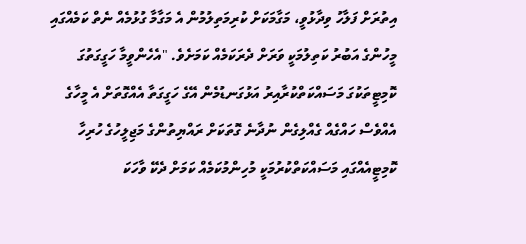އިތުރަށް ފަލާހު ވިދާޅުވީ، މަގާމަކަށް ކުރިމަތިލުމުން އެ މަގާމާ ގުޅުމެއް ނެތް ކަމެއްގައި މީހުންގެ އަބުރު ކަތިލުމަކީ ވަރަށް ދެރަކަމެއް ކަމަށެވެ. "އެހެންވީމާ ހަގީގަތުގަ ކޮމިޓީތަކުގަ މަސައްކަތްކުރާއިރު އަޅުގަނޑުމެން އޭގެ ހަގީގަތާ އެއްގޮތަށް އެ މީހާގެ އެއްވެސް ހައްގެއް ގެއްލިގެން ނުދާނެ ގޮތަކަށް ރައްޔިތުންގެ މަޖިލީހުގެ ހުރިހާ ކޮމިޓީއެއްގައި މަސައްކަތްކުރުމަކީ މުހިންމުކަމެއް ކަމަށް ދެކޭ ވާހަކަ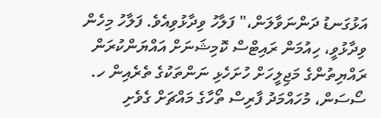އަޅުގަނޑު ދަންނަވާލަން،" ފަލާހު ވިދާޅުވިއެވެ. ފަލާހު މިހެން ވިދާޅުވީ، ހިއުމަން ރައިޓްސް ކޮމިޝަނަށް އައްޔަންކުރަން ރައްޔިތުންގެ މަޖިލީހަށް ހުށަހެޅި ނަންތަކުގެ ތެރެއިން ހ. ސޯސަން، މުހައްމަދު ފާރިސް ތޯހާގެ މައްޗަށް ގެވެށި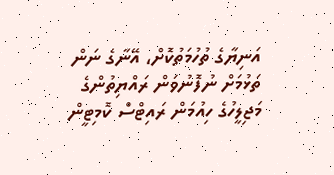އަނިޔާގެ ތުހުމަތުކޮށް، އޭނާގެ ނަން ތަޅުމަށް ނުފޮނުވަން ރައްޔިތުންގެ މަޖިލީހުގެ ހިއުމަން ރައިޓްސް ކޮމިޓީން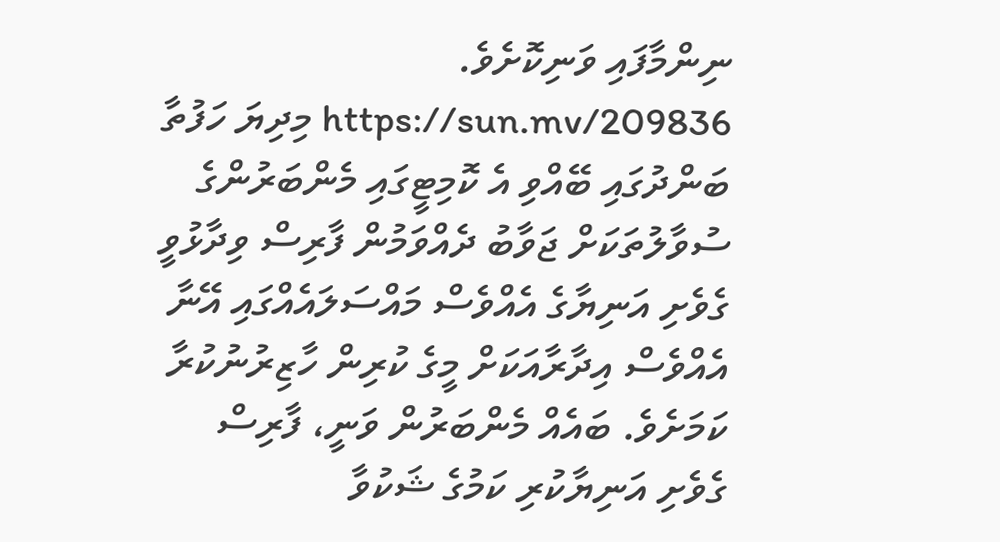ނިންމާފައި ވަނިކޮށެވެ. https://sun.mv/209836 މިދިޔަ ހަފުތާ ބަންދުގައި ބޭއްވި އެ ކޮމިޓީގައި މެންބަރުންގެ ސުވާލުތަކަށް ޖަވާބު ދެއްވަމުން ފާރިސް ވިދާޅުވީ ގެވެށި އަނިޔާގެ އެއްވެސް މައްސަލައެއްގައި އޭނާ އެއްވެސް އިދާރާއަކަށް މީގެ ކުރިން ހާޒިރުނުކުރާ ކަމަށެވެ. ބައެއް މެންބަރުން ވަނީ، ފާރިސް ގެވެށި އަނިޔާކުރި ކަމުގެ ޝަކުވާ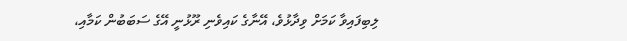ލިބިފައިވާ ކަމަށް ވިދާޅުވެ، އޭނާގެ ކައިވެނި ރޫޅުނީ އޭގެ ސަބަބުން ކަމާއި،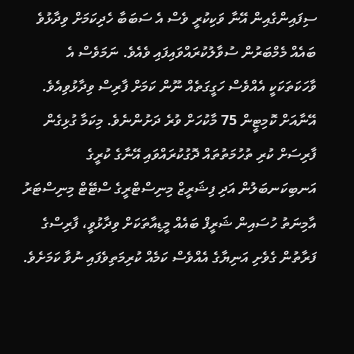ސިފައިންގެއިން އޭނާ ވަކިކުރީ ވެސް އެ ސަބަބާ ހެދިކަމަށް ވިދާޅުވެ ބައެއް މެމްބަރުން ސުވާލުކުރައްވައިފައި ވެއެވެ. ނަމަވެސް އެ ވާހަކަތަކަކީ އެއްވެސް ހަގީގަތެއް ނޫން ކަމަށް ފާރިސް ވިދާޅުވިއެވެ. އޭނާއަށް ކޮމިޓީން 75 މާކުހަށް ވުރެ ދަށުންނެވެ. މިކަމާ ގުޅިގެން ފާރިސަށް ކުރި ތުހުމަތުތައް ދޮގުކުރައްވައި އޭނާގެ ކުރީގެ އަނބިކަނބަލުން އަދި ފިޝަރީޒް މިނިސްޓްރީގެ ސްޓޭޓް މިނިސްޓަރު އާމިނަތު ހުސައިން ޝަރީފް ބައެއް މީޑިއާތަކަށް ވިދާޅުވީ، ފާރިސްގެ ފަރާތުން ގެވެށި އަނިޔާގެ އެއްވެސް ކަމެއް ކުރިމަތިވެފައި ނުވާ ކަމަށެވެ.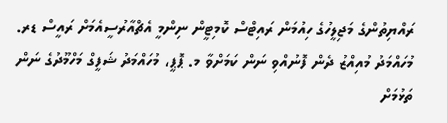ރައްޔިތުންގެ މަޖިލީހުގެ ހިއުމަން ރައިޓްސް ކޮމިޓީން ނިންމީ އެޗްއާރުސީއެމަށް ރައީސް ޑރ. މުހައްމަދު މުއިއްޒު ދެން ފޮނުއްވި ނަން ކަމަށްވާ މ. ޕޮޕީ، މުހައްމަދު ޝަފީގް މަހްމޫދުގެ ނަން ތަޅުމަށް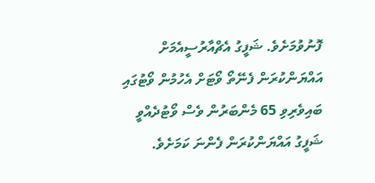ފޮނުވުމަށެވެ. ޝަފީގު އެޗްއާރުސީއެމަށް އައްޔަންކުރަން ފެނޭތޯ ވޯޓަށް އެހުމުން ވޯޓުގައި ބައިވެރިވި 65 މެންބަރުން ވެސް ވޯޓުދެއްވީ ޝަފީގު އައްޔަންކުރަން ފެންނަ ކަމަށެވެ.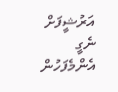އަރުޝީފަށް ނެގީ
އެންމެފަހުން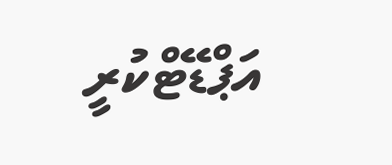އަޕްޑޭޓްކުރީ